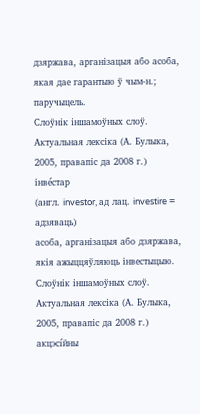дзяржава, арганізацыя або асоба, якая дае гарантыю ў чым-н.; паручыцель.
Слоўнік іншамоўных слоў. Актуальная лексіка (А. Булыка, 2005, правапіс да 2008 г.)
інве́стар
(англ. investor, ад лац. investire = адзяваць)
асоба, арганізацыя або дзяржава, якія ажыццяўляюць інвестыцыю.
Слоўнік іншамоўных слоў. Актуальная лексіка (А. Булыка, 2005, правапіс да 2008 г.)
акцэсі́йны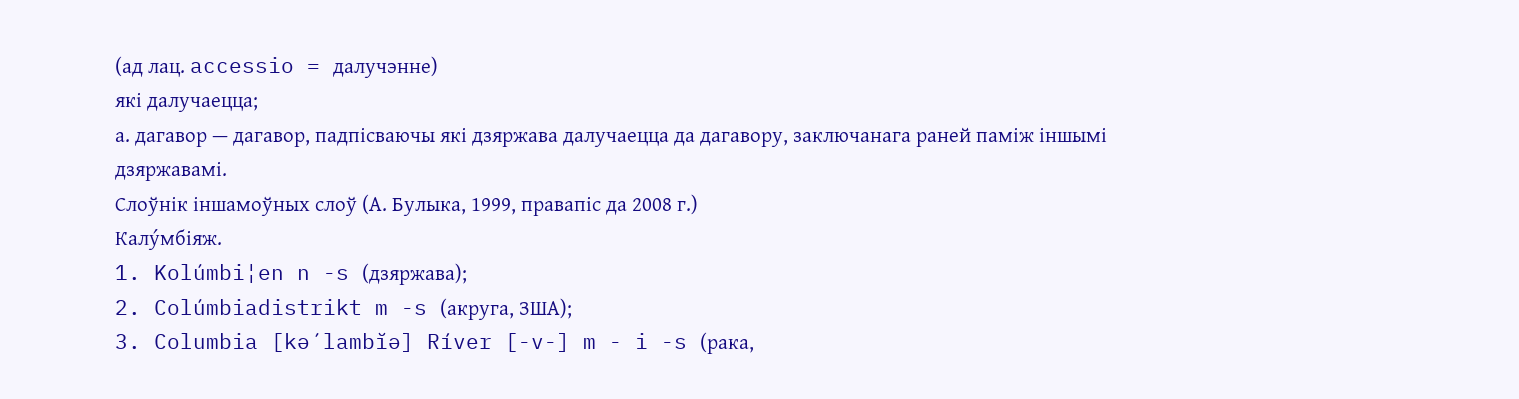(ад лац. accessio = далучэнне)
які далучаецца;
а. дагавор — дагавор, падпісваючы які дзяржава далучаецца да дагавору, заключанага раней паміж іншымі дзяржавамі.
Слоўнік іншамоўных слоў (А. Булыка, 1999, правапіс да 2008 г.)
Калу́мбіяж.
1. Kolúmbi¦en n -s (дзяржава);
2. Colúmbiadistrikt m -s (акруга, ЗША);
3. Columbia [kə´lambĭə] Ríver [-v-] m - i -s (рака,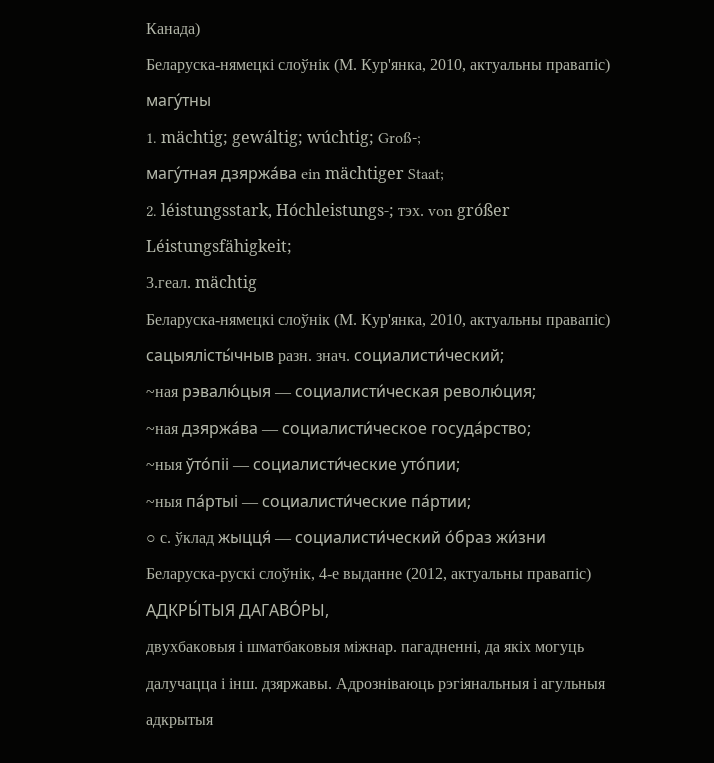Канада)
Беларуска-нямецкі слоўнік (М. Кур'янка, 2010, актуальны правапіс)
магу́тны
1. mächtig; gewáltig; wúchtig; Groß-;
магу́тная дзяржа́ва ein mächtiger Staat;
2. léistungsstark, Hóchleistungs-; тэх. von gróßer Léistungsfähigkeit;
3.геал. mächtig
Беларуска-нямецкі слоўнік (М. Кур'янка, 2010, актуальны правапіс)
сацыялісты́чныв разн. знач. социалисти́ческий;
~ная рэвалю́цыя — социалисти́ческая револю́ция;
~ная дзяржа́ва — социалисти́ческое госуда́рство;
~ныя ўто́піі — социалисти́ческие уто́пии;
~ныя па́ртыі — социалисти́ческие па́ртии;
○ с. ўклад жыцця́ — социалисти́ческий о́браз жи́зни
Беларуска-рускі слоўнік, 4-е выданне (2012, актуальны правапіс)
АДКРЫ́ТЫЯ ДАГАВО́РЫ,
двухбаковыя і шматбаковыя міжнар. пагадненні, да якіх могуць далучацца і інш. дзяржавы. Адрозніваюць рэгіянальныя і агульныя адкрытыя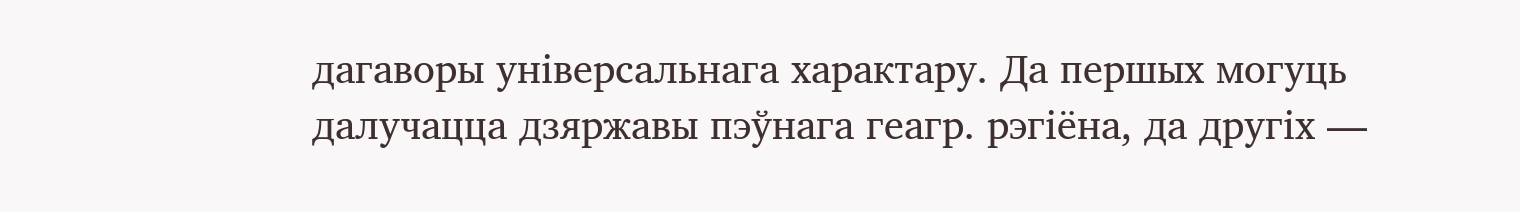дагаворы універсальнага характару. Да першых могуць далучацца дзяржавы пэўнага геагр. рэгіёна, да другіх —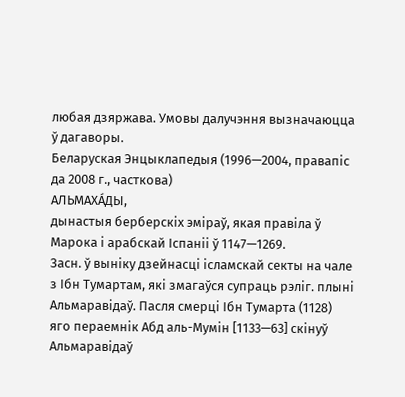любая дзяржава. Умовы далучэння вызначаюцца ў дагаворы.
Беларуская Энцыклапедыя (1996—2004, правапіс да 2008 г., часткова)
АЛЬМАХА́ДЫ,
дынастыя берберскіх эміраў, якая правіла ў Марока і арабскай Іспаніі ў 1147—1269.
Засн. ў выніку дзейнасці ісламскай секты на чале з Ібн Тумартам, які змагаўся супраць рэліг. плыні Альмаравідаў. Пасля смерці Ібн Тумарта (1128) яго пераемнік Абд аль-Мумін [1133—63] скінуў Альмаравідаў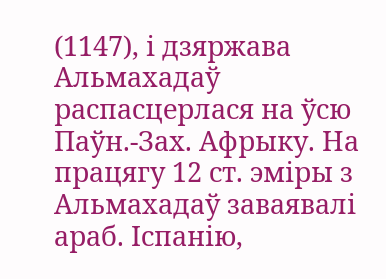(1147), і дзяржава Альмахадаў распасцерлася на ўсю Паўн.-Зах. Афрыку. На працягу 12 ст. эміры з Альмахадаў заваявалі араб. Іспанію,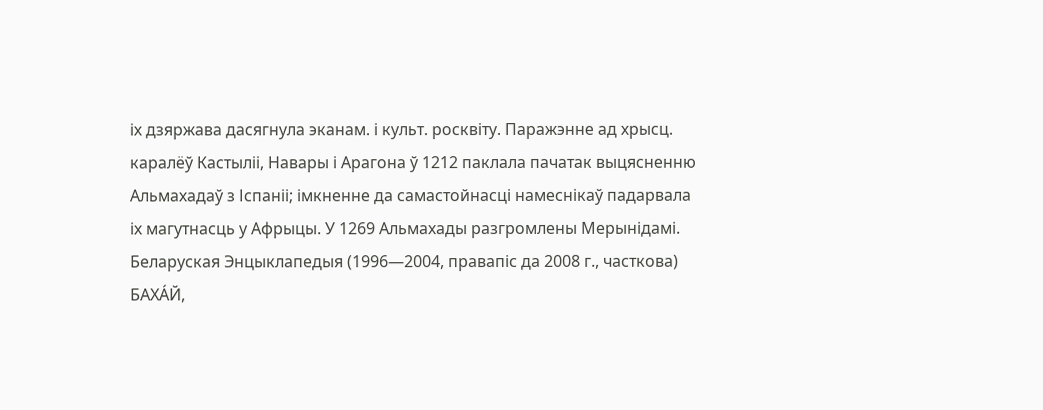іх дзяржава дасягнула эканам. і культ. росквіту. Паражэнне ад хрысц. каралёў Кастыліі, Навары і Арагона ў 1212 паклала пачатак выцясненню Альмахадаў з Іспаніі; імкненне да самастойнасці намеснікаў падарвала іх магутнасць у Афрыцы. У 1269 Альмахады разгромлены Мерынідамі.
Беларуская Энцыклапедыя (1996—2004, правапіс да 2008 г., часткова)
БАХА́Й,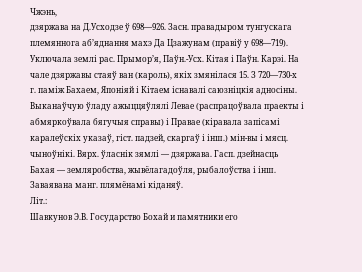Чжэнь,
дзяржава на Д.Усходзе ў 698—926. Засн. правадыром тунгускага племяннога аб’яднання махэ Да Цзажунам (правіў у 698—719). Уключала землі рас. Прымор’я, Паўн.-Усх. Кітая і Паўн. Карэі. На чале дзяржавы стаяў ван (кароль), якіх змянілася 15. З 720—730-х г. паміж Бахаем, Японіяй і Кітаем існавалі саюзніцкія адносіны. Выканаўчую ўладу ажыццяўлялі Левае (распрацоўвала праекты і абмяркоўвала бягучыя справы) і Правае (кіравала запісамі каралеўскіх указаў, гіст. падзей, скаргаў і інш.) мін-вы і мясц. чыноўнікі. Вярх. ўласнік зямлі — дзяржава. Гасп. дзейнасць Бахая — земляробства, жывёлагадоўля, рыбалоўства і інш. Заваявана манг. плямёнамі кіданяў.
Літ.:
Шавкунов Э.В. Государство Бохай и памятники его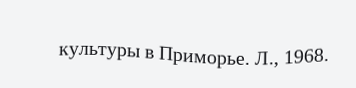культуры в Приморье. Л., 1968.